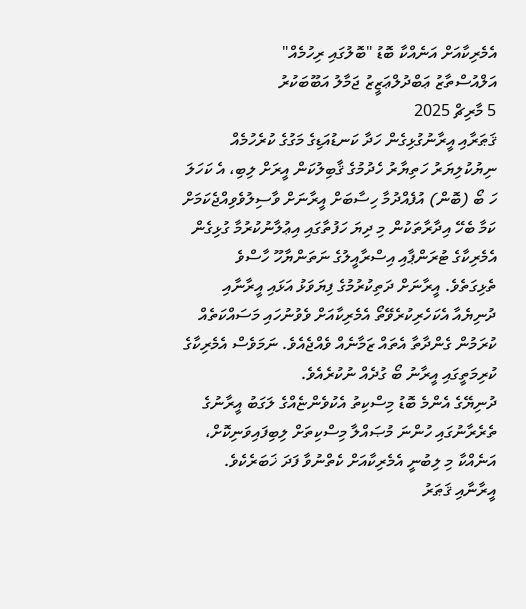އެމެރިކާއަށް އަނެއްކާ ބޮޑު "ބޮލުގައި ރިހުމެއް"
އަލްއުސްތާޒު ޢަބްދުލްޢަޒީޒު ޖަމާލު އަބޫބަކުރު
5 މާރިޗް 2025
ޤަޠަރާއި އީރާނުގުޅިގެން ހަދާ ކަނޑުއަޑިގެ މަގުގެ ކުރެހުމެއް
ނިޔުކުލިޔަރު ހަތިޔާރު ހެދުމުގެ ޤާބިލުކަން އީރަށް ލިބި، އެ ކަހަލަ ހަ ބޯ (ބޮން) އުފެއްދުމާ ހިސާބަށް އީރާނަށް ވާސިލުވެވިއްޖެކަމަށް ކަމާ ބެހޭ އިދާރާތަކުން މި ދިޔަ ހަފުތާގައި އިޢުލާނުކުރުމާ ގުޅިގެން އެމެރިކާގެ ޓުރަންޕާއި އިސްރާއީލުގެ ނަތަންޔާހޫ ހާސްވެ ތެޅިގަތެވެ. އީރާނަށް ދަތިކުރުމުގެ ފިޔަވަޅު އަޅައި އީރާނާއި ދުނިޔެއާ އެކަހެރިކުރެވޭތޯ އެމެރިކާއަށް ވެވުނުހައި މަސައްކަތެއް ކުރަމުން ގެންދާތާ އެތައް ޒަމާނެއް ވެއްޖެއެވެ. ނަމަވެސް އެމެރިކާގެ ކުރިމަތީގައި އީރާނު ބޯ ގުދެއް ނުކުރެއެވެ.
ދުނިޔޭގެ އެންމެ ބޮޑު މިސްކިތު އެކުވެންޏެއްގެ ލަގަބު އީރާނުގެ ތެރެރާނުގައި ހުންނަ މުޞައްލާ މިސްކިތަށް ލިބިފައިވަނިކޮށް، އަނެއްކާ މި ލިބުނީ އެމެރިކާއަށް ކެތްނުވާ ފަދަ ޚަބަރެކެވެ. އީރާނާއި ޤަޠަރު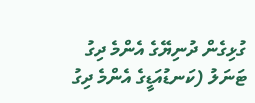ގުޅިގެން ދުނިޔޭގެ އެންމެ ދިގު ޓަނަލު (ކަނޑުއަޑީގެ އެންމެ ދިގު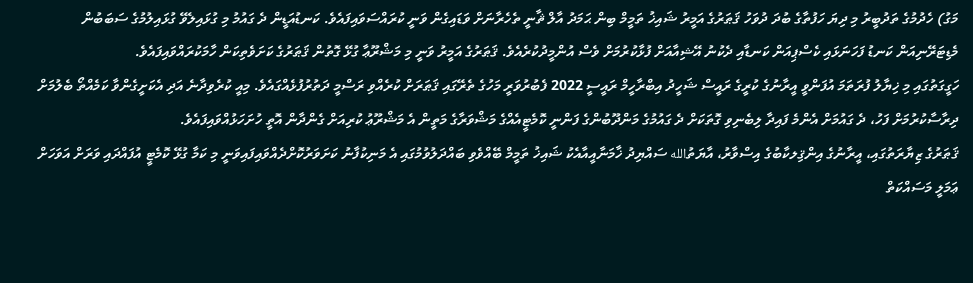މަގު) ހެދުމުގެ ތަދުބީރު މި ދިޔަ ހަފުތާގެ ބުދަ ދުވަހު ޤަޠަރުގެ އަމީރު ޝައިޚު ތަމީމް ބިން ޙަމަދު އާލް ޘާނީ ތެހެރާނަށް ވަޑައިގެން ވަނީ ކުރައްސަވައިފައެވެ. ކަނޑުއަޑީން ދެ ގައުމު މި ގުޅައިލެވޭ ގުޅައިލުމުގެ ސަބަބުން މެޑިޓަރޭނިއަން ކަނޑު ފަހަނަޅައި ކެސްޕިއަން ކަނޑާއި ދެކުނު އޭޝިއާއަށް ފުޅާކުރުމަށް ވެސް އުންމީދުކުރެއެވެ. ޤަޠަރުގެ އަމީރު ވަނީ މި މަޝްރޫޢާ ގުޅޭ ގޮތުން ޤަޠަރުގެ ކަށަވެތިކަން ހާމަކުރައްވައިފައެވެ.
ހަގީގަތުގައި މި ޚިޔާލު ފުރަތަމަ އުފަންވީ އީރާނުގެ ކުރީގެ ރައީސް ޝަހީދު އިބްރާހީމް ރައީސީ 2022 ފެބުރުވަރީ މަހުގެ ތެރޭގައި ޤަޠަރަށް ކުރެއްވި ރަސްމީ ދަތުރުފުޅެއްގައެވެ. މިއީ ކުރެވިދާނެ އަދި އެކަށީގެންވާ ކަމެއްތޯ ބެލުމަށް ދިރާސާކުރުމަށް ފަހު، ދެ ގައުމަށް އެންމެ ފައިދާ ލިބެނިވި ގޮތަކަށް ދެ ގައުމުގެ މަންދޫބުންގެ ފަންނީ ކޮމެޓީއެއްގެ މަޝްވަރާގެ މަތީން އެ މަޝްރޫޢު ކުރިއަށް ގެންދާން އޮތީ ހުށަހަޅުއްވައިފައެވެ.
ޤަޠަރުގެ ޒިޔާރަތުގައި، އީރާނުގެ އިންޤިލކާބުގެ އިސްވާރު، އާޔަތުالله ސައްޔިދު ޚާމަނާއީއާއެކު ޝައިޚު ތަމީމް ބޭއްވެވި ބައްދަލުވުމުގައި އެ މަނިކުފާނު ކަށަވަރުކޮށްދެއްވައިފައިވަނީ މި ކަމާ ގުޅޭ ކޮމެޓީ އުފައްދައި ވަރަށް އަވަހަށް ޢަމަލީ މަސައްކަތް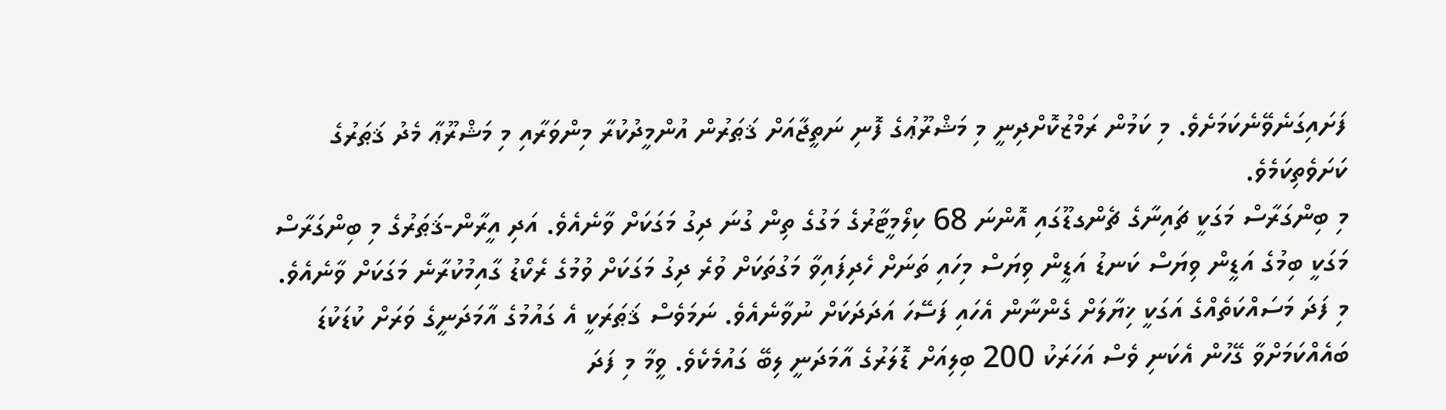ފަށައިގަނެވޭނެކަމަށެވެ. މި ކަމުން ރަމްޒުކޮށްދިނީ މި މަޝްރޫޢުގެ ފޮނި ނަތީޖާއަށް ޤަޠަރުން އުންމީދުކުރާ މިންވަރާއި މި މަޝްރޫޢާ މެދު ޤަޠަރުގެ ކަށަވެތިކަމެވެ.
މި ބިންގަރާސް މަގަކީ ޗައިނާގެ ޗެންގޑޫގައި އޮންނަ 68 ކިލޯމީޓާރުގެ މަގުގެ ތިން ގުނަ ދިގު މަގަކަށް ވާނެއެވެ. އަދި އީރާން-ޤަޠަރުގެ މި ބިންގަރާސް މަގަކީ ބިމުގެ އަޑީން ވިޔަސް ކަނޑު އަޑީން ވިޔަސް މިހައި ތަނަށް ހެދިފައިވާ މަގުތަކަށް ވުރެ ދިގު މަގަކަށް ވުމުގެ ރެކޯޑު ގާއިމުކުރާނެ މަގަކަށް ވާނެއެވެ.
މި ފަދަ މަސައްކަތެއްގެ އަގަކީ ޚިޔާލަށް ގެންނާން އެހައި ފަސޭހަ އަދަދަކަށް ނުވާނެއެވެ. ނަމަވެސް ޤަޠަރަކީ އެ ގައުމުގެ އާމަދަނީގެ ވަރަށް ކުޑަކުޑަ ބައެއްކަމަށްވާ ގޭހުން އެކަނި ވެސް އަހަރަކު 200 ބިލިއަށް ޑޮލަރުގެ އާމަދަނީ ލިބޭ ގައުމެކެވެ. ވީމާ މި ފަދަ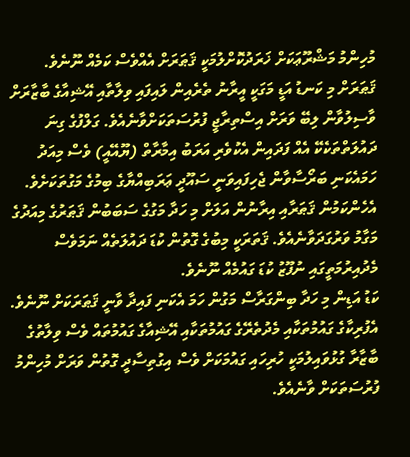މުހިންމު މަޝްރޫޢަކަށް ޚަރަދުކޮށްލުމަކީ ޤަޠަރަށް އެއްވެސް ކަމެއް ނޫނެވެ.
ޤަޠަރަށް މި ކަނޑު އަޑީ މަގަކީ އީރާނު ތެރެއިން ލައިފައި ވިލާތާއި އޭޝިއާގެ ބާޒާރަށް ވާސިލުވާން ލިބޭ ވަރަށް އިސްތިރާޖީ ފުރުސަތަކަށްވާނެއެވެ. ގަލްފުގެ ގިނަ ދައުލަތްތަކެކޭ އެއް ފަދައިން އެކުވެރި އަރަބު އިމާރާތް (ޔޫއޭއީ) ވެސް މިއަދު ހަމައެކަނި ބަރޯސާވާން ޖެހިފައިވަނީ ސައޫދީ ޢަރަބިއްޔާގެ ބިމުގެ މަގުތަކަށެވެ. އެހެންކަމުން ޤަޠަރާއި އިރާނުން އަލަށް މި ހަދާ މަގުގެ ސަބަބުން ޤަޠަރުގެ މިއަދުގެ މަގާމު ވަރުގަދަވާނެއެވެ. ޤަތަރަކީ މިބުގެ ގޮތުން ކުޑަ ދައުލަތެއް ނަމަވެސް މެދުއިރުމަތީގައި ނުފޫޒު ކުޑަ ގައުމެއް ނޫނެވެ.
ކަޑު އަޑިން މި ހަދާ ބިންގަރާސް މަގުން ހަމަ އެކަނި ފައިދާ ވާނީ ޤަޠަރަކަށް ނޫނެވެ. އެފުރިކާގެ ގައުމުތަކާއި މެދުތެރޭގެ ގައުމުތަކާއި އޭޝިއާގެ ގައުމުތައް ވެސް ވިލާތުގެ ބާޒާރާ ގުޅުވައިލުމަކީ ހުރިހައި ގައުމަކަށް ވެސް އިގުތިސާދީ ގޮތުން ވަރަށް މުހިންމު ފުރުސަތަކަށް ވާނެއެވެ.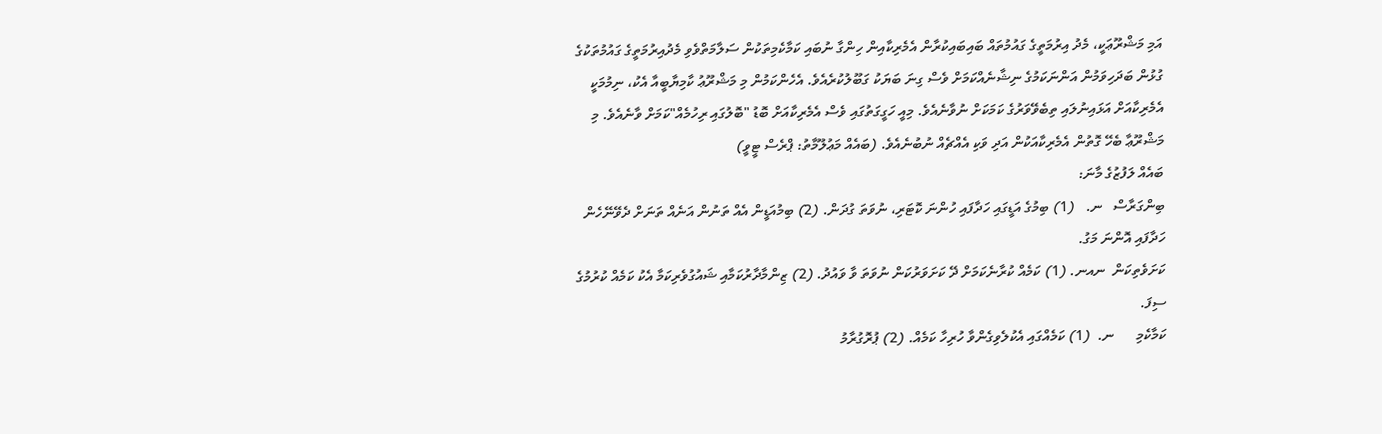އަމި މަޝްރޫޢަކީ، މެދު އިރުމަތީގެ ގައުމުތައް ބައިބައިކުރާން އެމެރިކާއިން ހިންގާ ނުބައި ކަމާކެމިތަކުން ސަލާމަތްވެވި މެދުއިރުމަތީގެ ގައުމުތަކުގެ ގުޅުން ބަދަހިވަމުން އަންނަކަމުގެ ނިޝާނެއްކަމަށް ވެސް ގިނަ ބަޔަކު ގަބޫލުކުރެއެވެ. އެހެންކަމުން މި މަޝްރޫޢު ކާމިޔާބީއާ އެކު، ނިމުމަކީ އެމެރިކާއަށް އަޅައިނުލައި ތިބެވޭވަރުގެ ކަމަކަށް ނުވާނެއެވެ. މިއީ ހަގީގަތުގައި ވެސް އެމެރިކާއަށް ބޮޑު "ބޮލުގައި ރިހުމެއް"ކަމަށް ވާނެއެވެ. މި މަޝްރޫޢާ ބެހޭ ގޮތުން އެމެރިކާއަކުން އަދި ވަކި އެއްޗެއް ނުބުނެއެވެ. (ބައެއް މަޢުލޫމާތު: ޕްރެސް ޓީވީ)
ބައެއް ލަފުޒުގެ މާނަ:
ބިންގަރާސް   ނ.   (1) ބިމުގެ އަޑީގައި ހަދާފައި ހުންނަ ކޮޓަރި، ނުވަތަ ގުދަން. (2) ބިމުއަޑީން އެއް ތަނުން އަނެއް ތަނަށް ދެވޭނޭހެން ހަދާފައި އޮންނަ މަގު.
ކަށަވެތިކަން  ނއނ. (1) ކަމެއް ކުރާނެކަމަށް ދޭ ކަށަވަރުކަން ނުވަތަ ވާ ވައުދު. (2) ޒިންމާދާރުކަމާއި ޝައުގުވެރިކަމާ އެކު ކަމެއް ކުރުމުގެ ސިފަ.
ކަމާކެމި      ނ.  (1) ކަމެއްގައި އެކުލެވިގެންވާ ހުރިހާ ކަމެއް. (2) ޕުރޮގުރާމު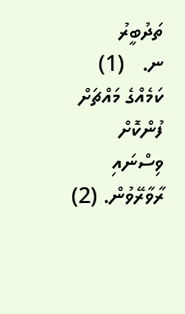ތަދުބީރު      ނ.   (1) ކަމެއްގެ މައްޗަށް ފުންކޮށް ވިސްނައި ރާވާރޭވުން. (2)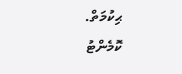ޙިކުމަތް.
ކޮމެންޓު